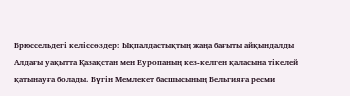Брюссельдегі келіссөздер: Ықпалдастықтың жаңа бағыты айқындалды
Алдағы уақытта Қазақстан мен Еуропаның кез-келген қаласына тікелей қатынауға болады. Бүгін Мемлекет басшысының Бельгияға ресми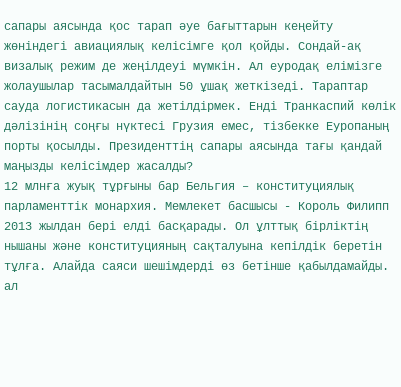сапары аясында қос тарап әуе бағыттарын кеңейту жөніндегі авиациялық келісімге қол қойды. Сондай-ақ визалық режим де жеңілдеуі мүмкін. Ал еуродақ елімізге жолаушылар тасымалдайтын 50 ұшақ жеткізеді. Тараптар сауда логистикасын да жетілдірмек. Енді Транкаспий көлік дәлізінің соңғы нүктесі Грузия емес, тізбекке Еуропаның порты қосылды. Президенттің сапары аясында тағы қандай маңызды келісімдер жасалды?
12 млнға жуық тұрғыны бар Бельгия – конституциялық парламенттік монархия. Мемлекет басшысы - Король Филипп 2013 жылдан бері елді басқарады. Ол ұлттық бірліктің нышаны және конституцияның сақталуына кепілдік беретін тұлға. Алайда саяси шешімдерді өз бетінше қабылдамайды. ал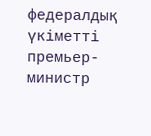федералдық үкіметті премьер-министр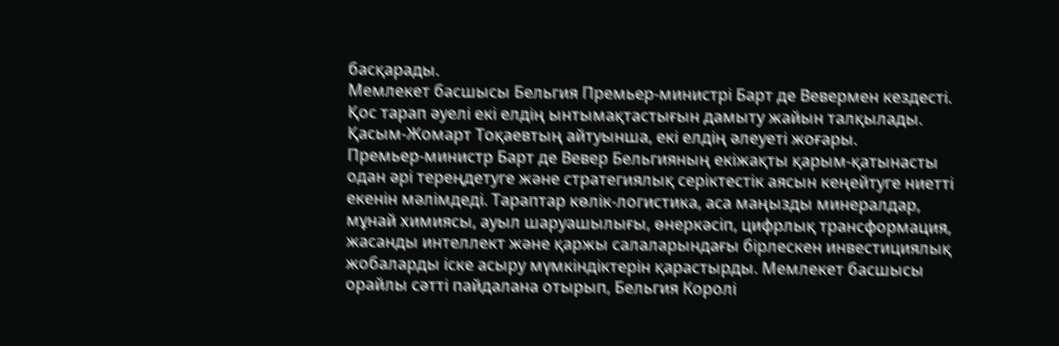басқарады.
Мемлекет басшысы Бельгия Премьер-министрі Барт де Вевермен кездесті. Қос тарап әуелі екі елдің ынтымақтастығын дамыту жайын талқылады. Қасым-Жомарт Тоқаевтың айтуынша, екі елдің әлеуеті жоғары.
Премьер-министр Барт де Вевер Бельгияның екіжақты қарым-қатынасты одан әрі тереңдетуге және стратегиялық серіктестік аясын кеңейтуге ниетті екенін мәлімдеді. Тараптар көлік-логистика, аса маңызды минералдар, мұнай химиясы, ауыл шаруашылығы, өнеркәсіп, цифрлық трансформация, жасанды интеллект және қаржы салаларындағы бірлескен инвестициялық жобаларды іске асыру мүмкіндіктерін қарастырды. Мемлекет басшысы орайлы сәтті пайдалана отырып, Бельгия Королі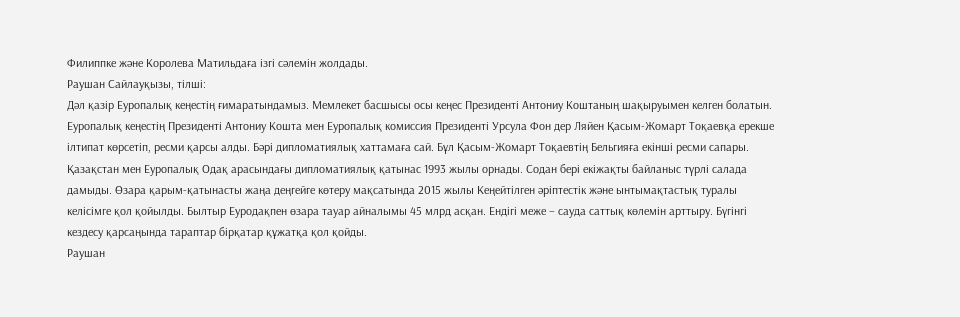Филиппке және Королева Матильдаға ізгі сәлемін жолдады.
Раушан Сайлауқызы, тілші:
Дәл қазір Еуропалық кеңестің ғимаратындамыз. Мемлекет басшысы осы кеңес Президенті Антониу Коштаның шақыруымен келген болатын. Еуропалық кеңестің Президенті Антониу Кошта мен Еуропалық комиссия Президенті Урсула Фон дер Ляйен Қасым-Жомарт Тоқаевқа ерекше ілтипат көрсетіп, ресми қарсы алды. Бәрі дипломатиялық хаттамаға сай. Бұл Қасым-Жомарт Тоқаевтің Бельгияға екінші ресми сапары.
Қазақстан мен Еуропалық Одақ арасындағы дипломатиялық қатынас 1993 жылы орнады. Содан бері екіжақты байланыс түрлі салада дамыды. Өзара қарым-қатынасты жаңа деңгейге көтеру мақсатында 2015 жылы Кеңейтілген әріптестік және ынтымақтастық туралы келісімге қол қойылды. Былтыр Еуродақпен өзара тауар айналымы 45 млрд асқан. Ендігі меже – сауда саттық көлемін арттыру. Бүгінгі кездесу қарсаңында тараптар бірқатар құжатқа қол қойды.
Раушан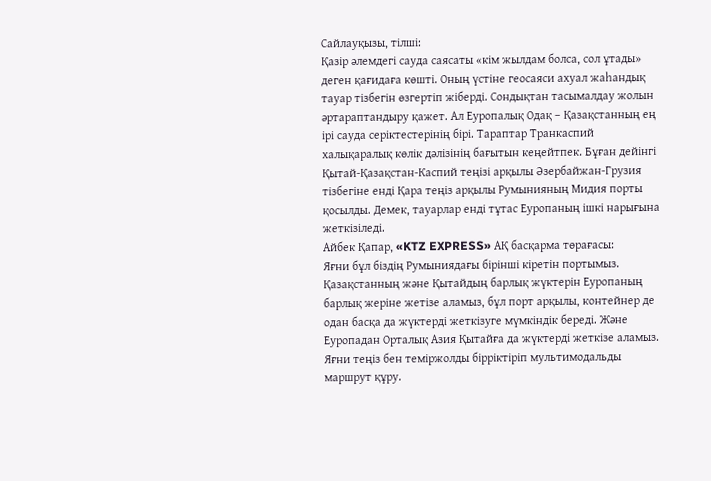Сайлауқызы, тілші:
Қазір әлемдегі сауда саясаты «кім жылдам болса, сол ұтады» деген қағидаға көшті. Оның үстіне геосаяси ахуал жаһандық тауар тізбегін өзгертіп жіберді. Сондықтан тасымалдау жолын әртараптандыру қажет. Ал Еуропалық Одақ – Қазақстанның ең ірі сауда серіктестерінің бірі. Тараптар Транкаспий халықаралық көлік дәлізінің бағытын кеңейтпек. Бұған дейінгі Қытай-Қазақстан-Каспий теңізі арқылы Әзербайжан-Грузия тізбегіне енді Қара теңіз арқылы Румынияның Мидия порты қосылды. Демек, тауарлар енді тұтас Еуропаның ішкі нарығына жеткізіледі.
Айбек Қапар, «KTZ EXPRESS» АҚ басқарма төрағасы:
Яғни бұл біздің Румыниядағы бірінші кіретін портымыз. Қазақстанның және Қытайдың барлық жүктерін Еуропаның барлық жеріне жетізе аламыз, бұл порт арқылы, контейнер де одан басқа да жүктерді жеткізуге мүмкіндік береді. Және Еуропадан Орталық Азия Қытайға да жүктерді жеткізе аламыз. Яғни теңіз бен теміржолды бірріктіріп мультимодальды маршрут құру.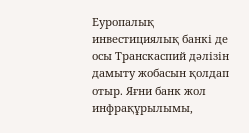Еуропалық инвестициялық банкі де осы Транскаспий дәлізін дамыту жобасын қолдап отыр. Яғни банк жол инфрақұрылымы,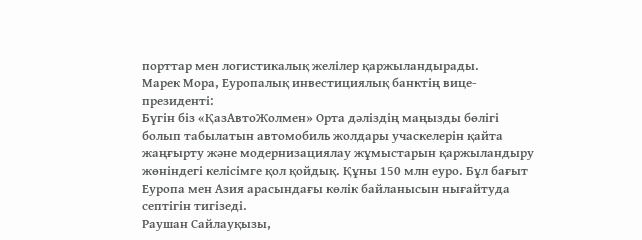порттар мен логистикалық желілер қаржыландырады.
Марек Мора, Еуропалық инвестициялық банктің вице-президенті:
Бүгін біз «ҚазАвтоЖолмен» Орта дәліздің маңызды бөлігі болып табылатын автомобиль жолдары учаскелерін қайта жаңғырту және модернизациялау жұмыстарын қаржыландыру жөніндегі келісімге қол қойдық. Құны 150 млн еуро. Бұл бағыт Еуропа мен Азия арасындағы көлік байланысын нығайтуда септігін тигізеді.
Раушан Сайлауқызы,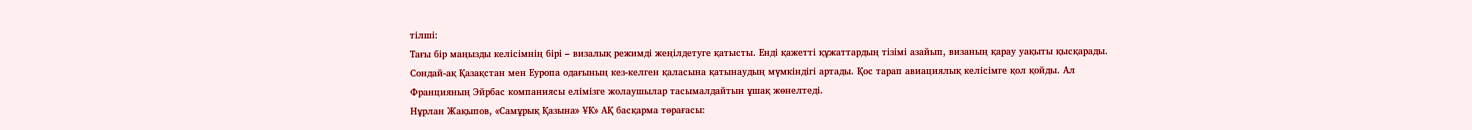тілші:
Тағы бір маңызды келісімнің бірі – визалық режимді жеңілдетуге қатысты. Енді қажетті құжаттардың тізімі азайып, визаның қарау уақыты қысқарады. Сондай-ақ Қазақстан мен Еуропа одағының кез-келген қаласына қатынаудың мүмкіндігі артады. Қос тарап авиациялық келісімге қол қойды. Ал Францияның Эйрбас компаниясы елімізге жолаушылар тасымалдайтын ұшақ жөнелтеді.
Нұрлан Жақыпов, «Самұрық Қазына» ҰК» АҚ басқарма төрағасы: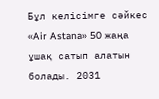Бұл келісімге сәйкес «Air Astana» 50 жаңа ұшақ сатып алатын болады. 2031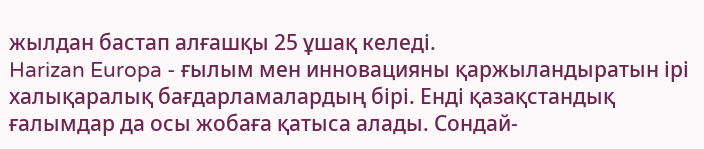жылдан бастап алғашқы 25 ұшақ келеді.
Harizan Europa - ғылым мен инновацияны қаржыландыратын ірі халықаралық бағдарламалардың бірі. Енді қазақстандық ғалымдар да осы жобаға қатыса алады. Сондай-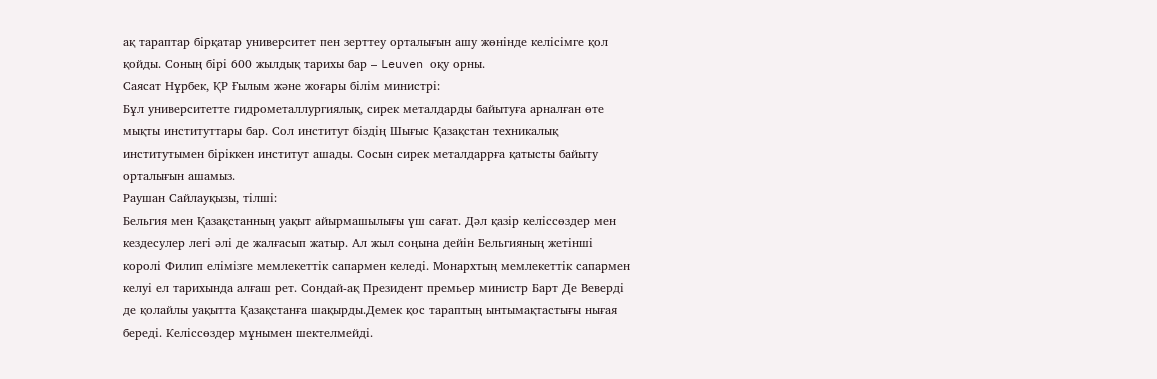ақ тараптар бірқатар университет пен зерттеу орталығын ашу жөнінде келісімге қол қойды. Соның бірі 600 жылдық тарихы бар – Leuven оқу орны.
Саясат Нұрбек, ҚР Ғылым және жоғары білім министрі:
Бұл университетте гидрометаллургиялық, сирек металдарды байытуға арналған өте мықты институттары бар. Сол институт біздің Шығыс Қазақстан техникалық институтымен біріккен институт ашады. Сосын сирек металдаррға қатысты байыту орталығын ашамыз.
Раушан Сайлауқызы, тілші:
Бельгия мен Қазақстанның уақыт айырмашылығы үш сағат. Дәл қазір келіссөздер мен кездесулер легі әлі де жалғасып жатыр. Ал жыл соңына дейін Бельгияның жетінші королі Филип елімізге мемлекеттік сапармен келеді. Монархтың мемлекеттік сапармен келуі ел тарихында алғаш рет. Сондай-ақ Президент премьер министр Барт Де Веверді де қолайлы уақытта Қазақстанға шақырды.Демек қос тараптың ынтымақтастығы нығая береді. Келіссөздер мұнымен шектелмейді.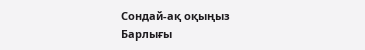Сондай-ақ оқыңыз
Барлығы